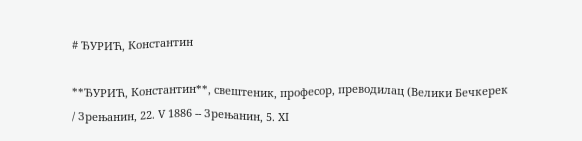# ЂУРИЋ, Константин

**ЂУРИЋ, Константин**, свештеник, професор, преводилац (Велики Бечкерек
/ Зрењанин, 22. V 1886 -- Зрењанин, 5. XI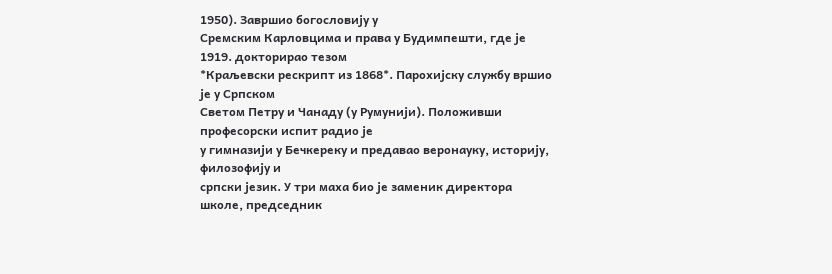1950). Завршио богословију у
Сремским Карловцима и права у Будимпешти, где је 1919. докторирао тезом
*Краљевски рескрипт из 1868*. Парохијску службу вршио је у Српском
Светом Петру и Чанаду (у Румунији). Положивши професорски испит радио је
у гимназији у Бечкереку и предавао веронауку, историју, филозофију и
српски језик. У три маха био је заменик директора школе, председник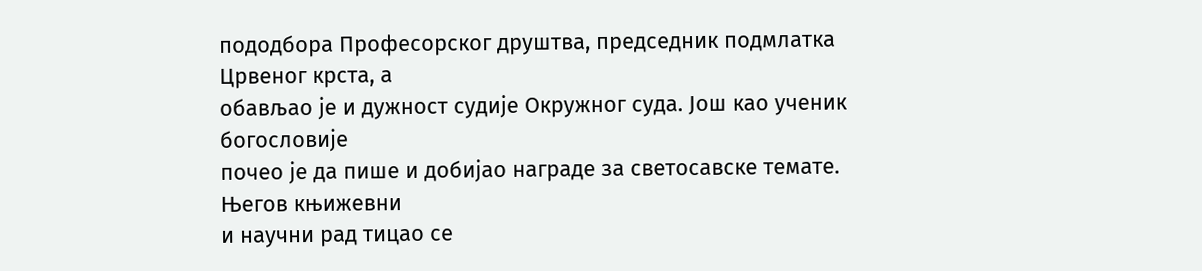пододбора Професорског друштва, председник подмлатка Црвеног крста, а
обављао је и дужност судије Окружног суда. Још као ученик богословије
почео је да пише и добијао награде за светосавске темате. Његов књижевни
и научни рад тицао се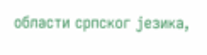области српског језика,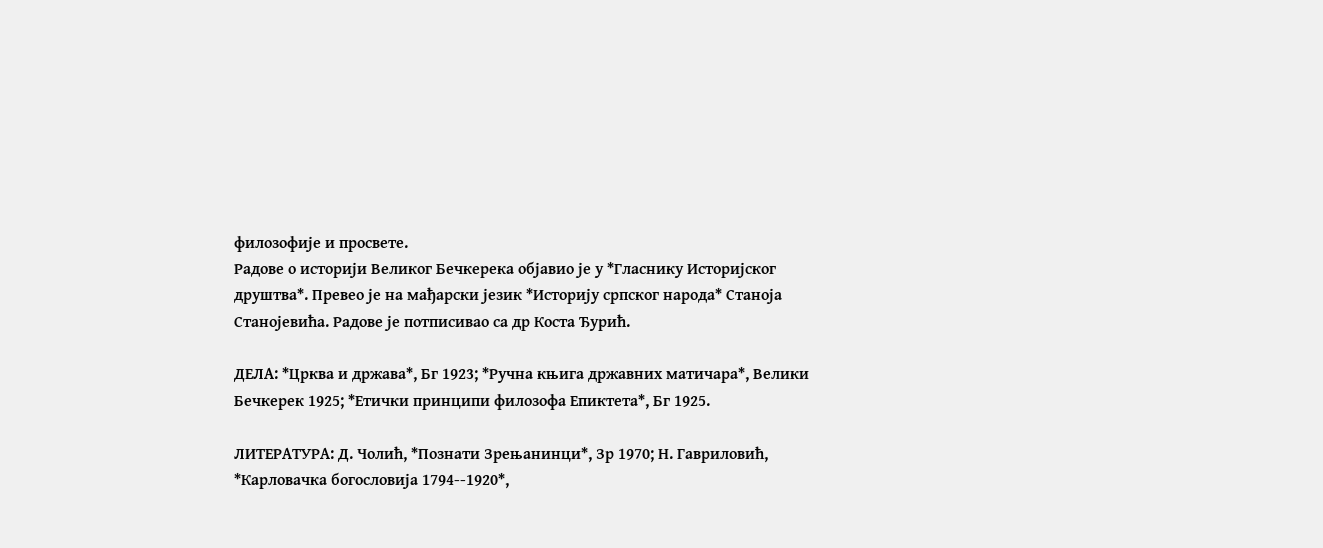филозофије и просвете.
Радове о историји Великог Бечкерека објавио је у *Гласнику Историјског
друштва*. Превео је на мађарски језик *Историју српског народа* Станоја
Станојевића. Радове је потписивао са др Коста Ђурић.

ДЕЛА: *Црква и држава*, Бг 1923; *Ручна књига државних матичара*, Велики
Бечкерек 1925; *Етички принципи филозофа Епиктета*, Бг 1925.

ЛИТЕРАТУРА: Д. Чолић, *Познати Зрењанинци*, Зр 1970; Н. Гавриловић,
*Карловачка богословија 1794--1920*,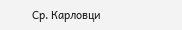Ср. Карловци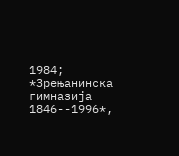1984; *Зрењанинска
гимназија 1846--1996*,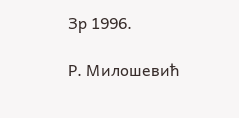Зр 1996.

Р. Милошевић